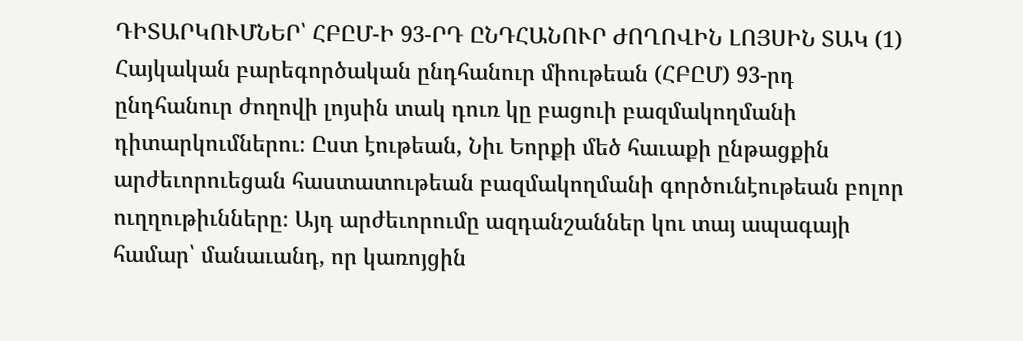ԴԻՏԱՐԿՈՒՄՆԵՐ՝ ՀԲԸՄ-Ի 93-ՐԴ ԸՆԴՀԱՆՈՒՐ ԺՈՂՈՎԻՆ ԼՈՅՍԻՆ ՏԱԿ (1)
Հայկական բարեգործական ընդհանուր միութեան (ՀԲԸՄ) 93-րդ ընդհանուր ժողովի լոյսին տակ դուռ կը բացուի բազմակողմանի դիտարկումներու։ Ըստ էութեան, Նիւ Եորքի մեծ հաւաքի ընթացքին արժեւորուեցան հաստատութեան բազմակողմանի գործունէութեան բոլոր ուղղութիւնները։ Այդ արժեւորումը ազդանշաններ կու տայ ապագայի համար՝ մանաւանդ, որ կառոյցին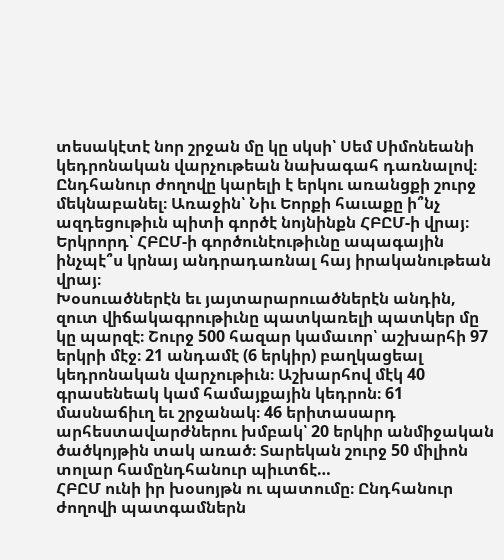տեսակէտէ նոր շրջան մը կը սկսի՝ Սեմ Սիմոնեանի կեդրոնական վարչութեան նախագահ դառնալով։
Ընդհանուր ժողովը կարելի է երկու առանցքի շուրջ մեկնաբանել։ Առաջին՝ Նիւ Եորքի հաւաքը ի՞նչ ազդեցութիւն պիտի գործէ նոյնինքն ՀԲԸՄ-ի վրայ։ Երկրորդ՝ ՀԲԸՄ-ի գործունէութիւնը ապագային ինչպէ՞ս կրնայ անդրադառնալ հայ իրականութեան վրայ։
Խօսուածներէն եւ յայտարարուածներէն անդին, զուտ վիճակագրութիւնը պատկառելի պատկեր մը կը պարզէ։ Շուրջ 500 հազար կամաւոր՝ աշխարհի 97 երկրի մէջ։ 21 անդամէ (6 երկիր) բաղկացեալ կեդրոնական վարչութիւն։ Աշխարհով մէկ 40 գրասենեակ կամ համայքային կեդրոն։ 61 մասնաճիւղ եւ շրջանակ։ 46 երիտասարդ արհեստավարժներու խմբակ՝ 20 երկիր անմիջական ծածկոյթին տակ առած։ Տարեկան շուրջ 50 միլիոն տոլար համընդհանուր պիւտճէ…
ՀԲԸՄ ունի իր խօսոյթն ու պատումը։ Ընդհանուր ժողովի պատգամներն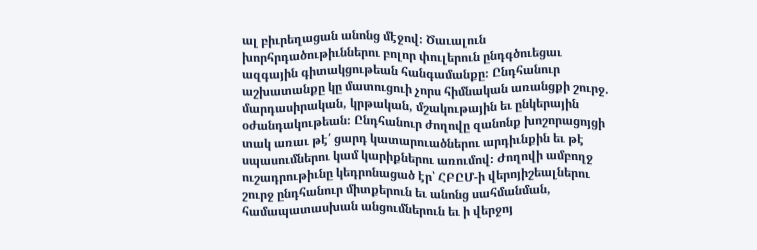ալ բիւրեղացան անոնց մէջով։ Ծաւալուն խորհրդածութիւններու բոլոր փուլերուն ընդգծուեցաւ ազգային գիտակցութեան հանգամանքը։ Ընդհանուր աշխատանքը կը մատուցուի չորս հիմնական առանցքի շուրջ. մարդասիրական, կրթական, մշակութային եւ ընկերային օժանդակութեան։ Ընդհանուր ժողովը զանոնք խոշորացոյցի տակ առաւ թէ՛ ցարդ կատարուածներու արդիւնքին եւ թէ սպասումներու կամ կարիքներու առումով։ Ժողովի ամբողջ ուշադրութիւնը կեդրոնացած էր՝ ՀԲԸՄ-ի վերոյիշեալներու շուրջ ընդհանուր միտքերուն եւ անոնց սահմանման, համապատասխան անցումներուն եւ ի վերջոյ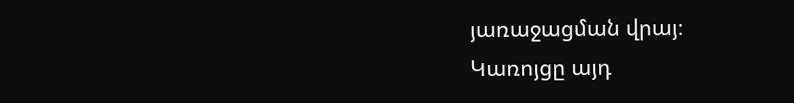յառաջացման վրայ։
Կառոյցը այդ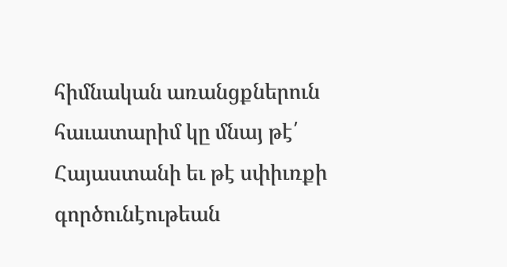հիմնական առանցքներուն հաւատարիմ կը մնայ թէ՛ Հայաստանի եւ թէ սփիւռքի գործունէութեան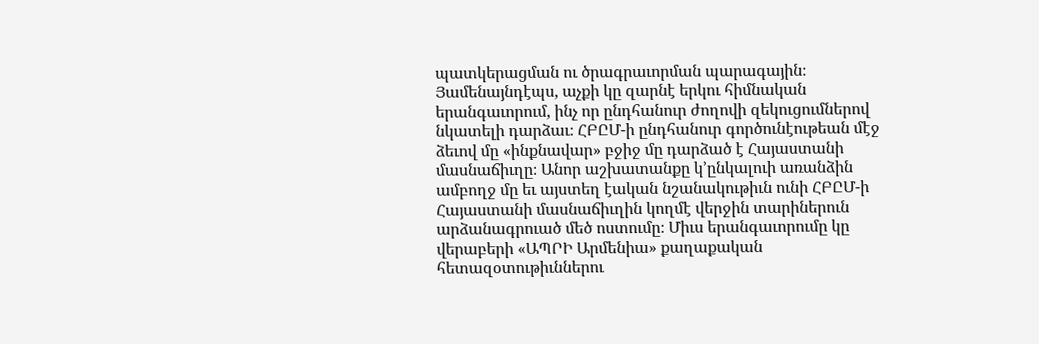պատկերացման ու ծրագրաւորման պարագային։
Յամենայնդէպս, աչքի կը զարնէ երկու հիմնական երանգաւորում, ինչ որ ընդհանուր ժողովի զեկուցումներով նկատելի դարձաւ։ ՀԲԸՄ-ի ընդհանուր գործունէութեան մէջ ձեւով մը «ինքնավար» բջիջ մը դարձած է Հայաստանի մասնաճիւղը։ Անոր աշխատանքը կ՚ընկալուի առանձին ամբողջ մը եւ այստեղ էական նշանակութիւն ունի ՀԲԸՄ-ի Հայաստանի մասնաճիւղին կողմէ վերջին տարիներուն արձանագրուած մեծ ոստումը։ Միւս երանգաւորումը կը վերաբերի «ԱՊՐԻ Արմենիա» քաղաքական հետազօտութիւններու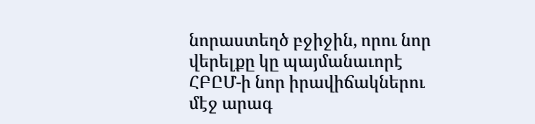նորաստեղծ բջիջին, որու նոր վերելքը կը պայմանաւորէ ՀԲԸՄ-ի նոր իրավիճակներու մէջ արագ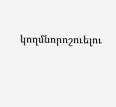կողմնորոշուելու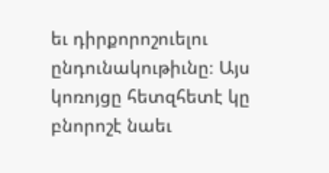եւ դիրքորոշուելու ընդունակութիւնը։ Այս կոռոյցը հետզհետէ կը բնորոշէ նաեւ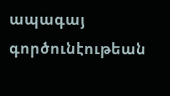ապագայ գործունէութեան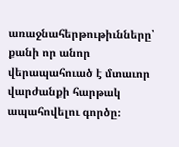առաջնահերթութիւնները՝ քանի որ անոր վերապահուած է մտաւոր վարժանքի հարթակ ապահովելու գործը։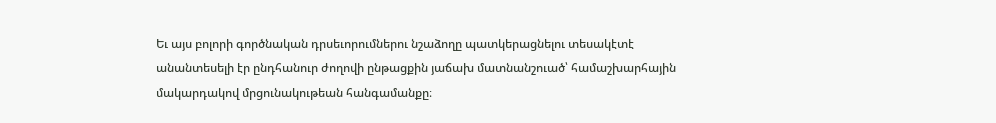Եւ այս բոլորի գործնական դրսեւորումներու նշաձողը պատկերացնելու տեսակէտէ անանտեսելի էր ընդհանուր ժողովի ընթացքին յաճախ մատնանշուած՝ համաշխարհային մակարդակով մրցունակութեան հանգամանքը։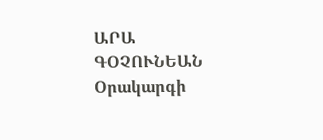ԱՐԱ ԳՕՉՈՒՆԵԱՆ
Օրակարգի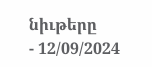նիւթերը
- 12/09/2024